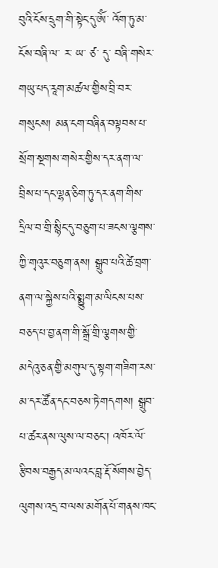བུའི་ངོས་དྲུག་གི་སྟེང་དུ་ཨོཾ་ འོག་ཏུ་མ་ ངོས་བཞི་ལ་ ར་ ཡ་ ཙ་ དུ་ བཞི་གསེར་གཡུ་པད་རཱག་མཚལ་གྱིས་བྲི་བར་གསུངས། མན་ངག་བཞིན་བལྟབས་པ་སྲོག་སྔགས་གསེར་གྱིས་དར་ནག་ལ་བྲིས་པ་དང་ལྷན་ཅིག་ཏུ་དར་ནག་གིས་དྲིལ་བ་གྲི་སྙིང་དུ་བཅུག་པ་ཟངས་ལྕགས་ཀྱི་གྭའུར་བཅུག་ནས། སྒྲུབ་པའི་ཚེ་བྲག་ནག་ལ་སྐྱེས་པའི་སྨྱུག་མ་ལིངས་པས་བཅད་པ་བྱ་ནག་གི་སྒྲོ་གྲི་ལྕགས་གྱི་མདེའུ་ཅན་གྱི་མགུལ་དུ་སྟག་གཟིག་རས་མ་དར་ཚོན་དང་བཅས་ཏེ་གདགས། སྒྲུབ་པ་ཚར་ནས་ལུས་ལ་བཅང་། འཁོར་ལོ་རྩིབས་བརྒྱད་མ་ལའང་བླ་རྡོ་སོགས་བྱེད་ལུགས་འདྲ་བ་ལས་མགོན་པོ་གནས་ཁང་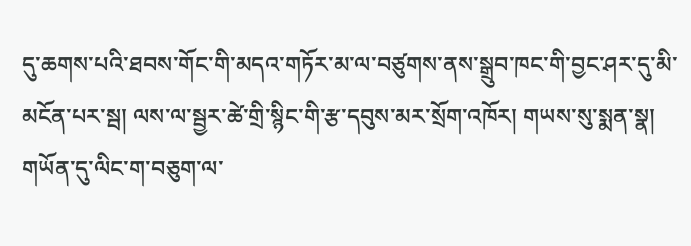དུ་ཆགས་པའི་ཐབས་གོང་གི་མདའ་གཏོར་མ་ལ་བཙུགས་ནས་སྒྲུབ་ཁང་གི་བྱང་ཤར་དུ་མི་མངོན་པར་སྦ། ལས་ལ་སྦྱར་ཚེ་གྲི་སྙིང་གི་རྩ་དབུས་མར་སྲོག་འཁོར། གཡས་སུ་སྨན་སྣ། གཡོན་དུ་ལིང་ག་བཅུག་ལ་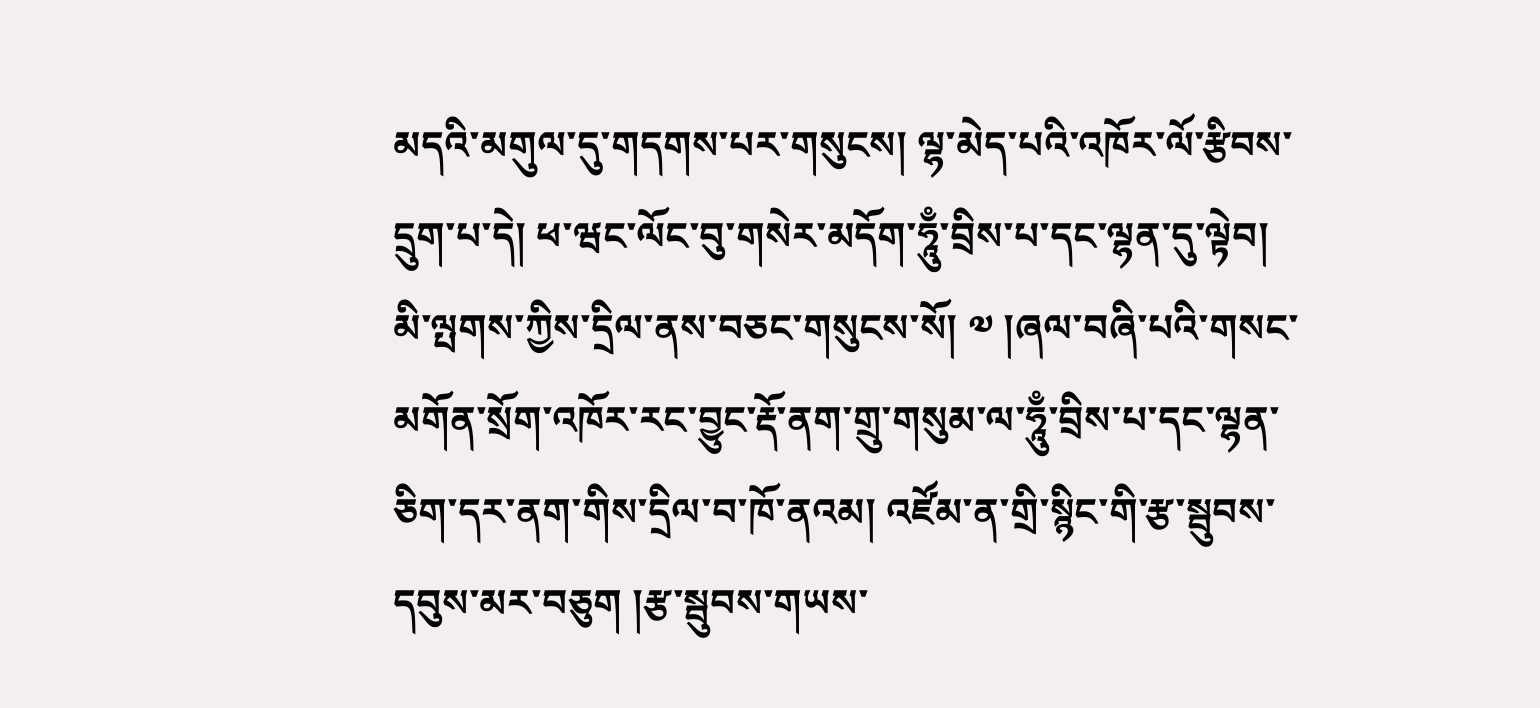མདའི་མགུལ་དུ་གདགས་པར་གསུངས། ལྷ་མེད་པའི་འཁོར་ལོ་རྩིབས་དྲུག་པ་དེ། ཕ་ཝང་ལོང་བུ་གསེར་མདོག་ཧཱུྃ་བྲིས་པ་དང་ལྷན་དུ་ལྟེབ། མི་ལྤགས་ཀྱིས་དྲིལ་ནས་བཅང་གསུངས་སོ། ༧ །ཞལ་བཞི་པའི་གསང་མགོན་སྲོག་འཁོར་རང་བྱུང་རྡོ་ནག་གྲུ་གསུམ་ལ་ཧཱུྃ་བྲིས་པ་དང་ལྷན་ཅིག་དར་ནག་གིས་དྲིལ་བ་ཁོ་ནའམ། འཛོམ་ན་གྲི་སྙིང་གི་རྩ་སྦུབས་དབུས་མར་བཅུག །རྩ་སྦུབས་གཡས་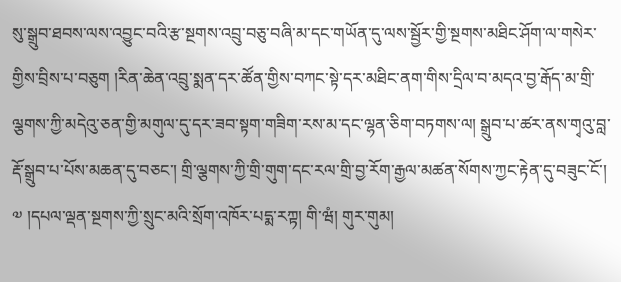སུ་སྒྲུབ་ཐབས་ལས་འབྱུང་བའི་རྩ་སྔགས་འབྲུ་བཅུ་བཞི་མ་དང་གཡོན་དུ་ལས་སྦྱོར་གྱི་སྔགས་མཐིང་ཤོག་ལ་གསེར་གྱིས་བྲིས་པ་བཅུག །རིན་ཆེན་འབྲུ་སྨན་དར་ཚོན་གྱིས་བཀང་སྟེ་དར་མཐིང་ནག་གིས་དྲིལ་བ་མདའ་བྱ་རྒོད་མ་གྲི་ལྕགས་ཀྱི་མདེའུ་ཅན་གྱི་མགུལ་དུ་དར་ཟབ་སྟག་གཟིག་རས་མ་དང་ལྷན་ཅིག་བཏགས་ལ། སྒྲུབ་པ་ཚར་ནས་གྭའུ་བླ་རྡོ་སྒྲུབ་པ་པོས་མཆན་དུ་བཅང་། གྲི་ལྕགས་ཀྱི་གྲི་གུག་དང་རལ་གྲི་བྱ་རོག་རྒྱལ་མཚན་སོགས་ཀྱང་རྟེན་དུ་བཟུང་ངོ་། ༧ །དཔལ་ལྡན་སྔགས་ཀྱི་སྲུང་མའི་སྲོག་འཁོར་པདྨ་རཀྟ། གི་ཝཾ། གུར་གུམ།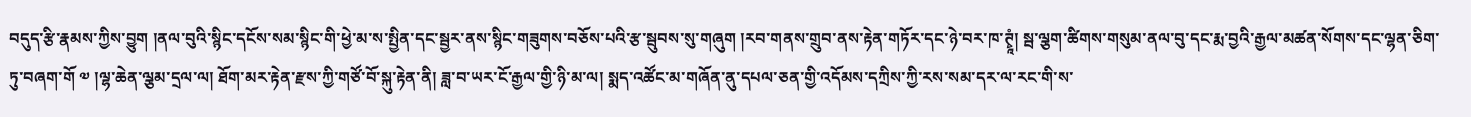བདུད་རྩི་རྣམས་ཀྱིས་བྱུག །ནལ་བུའི་སྙིང་དངོས་སམ་སྙིང་གི་ཕྱེ་མ་ས་སྤྱིན་དང་སྦྱར་ནས་སྙིང་གཟུགས་བཅོས་པའི་རྩ་སྦུབས་སུ་གཞུག །རབ་གནས་གྲུབ་ནས་རྟེན་གཏོར་དང་ཉེ་བར་ཁ་ཊྭཱཾ། སྦ་ལྕག་ཚིགས་གསུམ་ནལ་བུ་དང་རྨ་བྱའི་རྒྱལ་མཚན་སོགས་དང་ལྷན་ཅིག་ཏུ་བཞག་གོ ༧ །ལྷ་ཆེན་ལྕམ་དྲལ་ལ། ཐོག་མར་རྟེན་རྫས་ཀྱི་གཙོ་བོ་སྐུ་རྟེན་ནི། ཟླ་བ་ཡར་ངོ་རྒྱལ་གྱི་ཉི་མ་ལ། སྨད་འཚོང་མ་གཞོན་ནུ་དཔལ་ཅན་གྱི་འདོམས་དཀྲིས་ཀྱི་རས་སམ་དར་ལ་རང་གི་ས་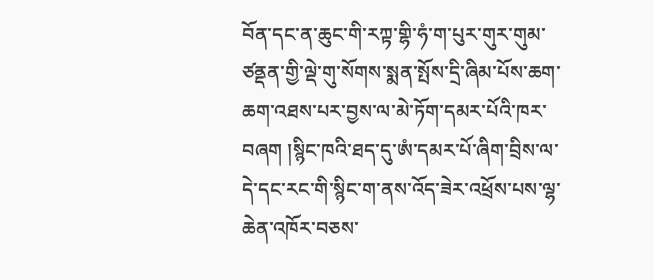བོན་དང་ན་ཆུང་གི་རཀྟ་གྷི་ཧཾ་ག་པུར་གུར་གུམ་ཙནྡན་གྱི་ལྡེ་གུ་སོགས་སྨན་སྤོས་དྲི་ཞིམ་པོས་ཆག་ཆག་འཐས་པར་བྱས་ལ་མེ་ཏོག་དམར་པོའི་ཁར་བཞག །སྙིང་ཁའི་ཐད་དུ་ཨཾ་དམར་པོ་ཞིག་བྲིས་ལ་དེ་དང་རང་གི་སྙིང་ག་ནས་འོད་ཟེར་འཕྲོས་པས་ལྷ་ཆེན་འཁོར་བཅས་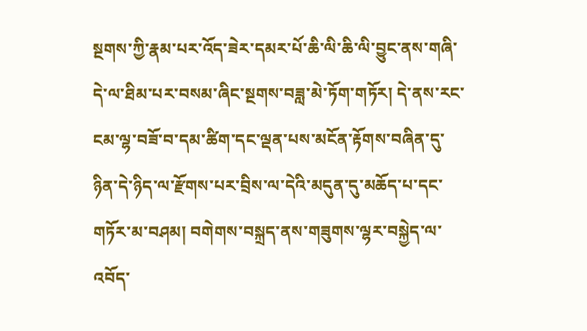སྔགས་ཀྱི་རྣམ་པར་འོད་ཟེར་དམར་པོ་ཆི་ལི་ཆི་ལི་བྱུང་ནས་གཞི་དེ་ལ་ཐིམ་པར་བསམ་ཞིང་སྔགས་བཟླ་མེ་ཏོག་གཏོར། དེ་ནས་རང་ངམ་ལྷ་བཟོ་བ་དམ་ཚིག་དང་ལྡན་པས་མངོན་རྟོགས་བཞིན་དུ་ཉིན་དེ་ཉིད་ལ་རྫོགས་པར་བྲིས་ལ་དེའི་མདུན་དུ་མཆོད་པ་དང་གཏོར་མ་བཤམ། བགེགས་བསྐྲད་ནས་གཟུགས་ལྷར་བསྐྱེད་ལ་འབོད་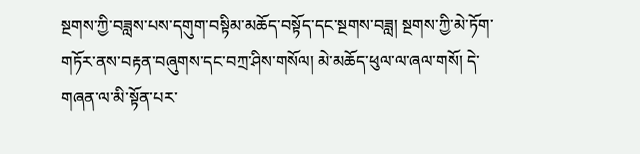སྔགས་ཀྱི་བཟླས་པས་དགུག་བསྟིམ་མཆོད་བསྟོད་དང་སྔགས་བཟླ། སྔགས་ཀྱི་མེ་ཏོག་གཏོར་ནས་བརྟན་བཞུགས་དང་བཀྲ་ཤིས་གསོལ། མེ་མཆོད་ཕུལ་ལ་ཞལ་གསོ། དེ་གཞན་ལ་མི་སྟོན་པར་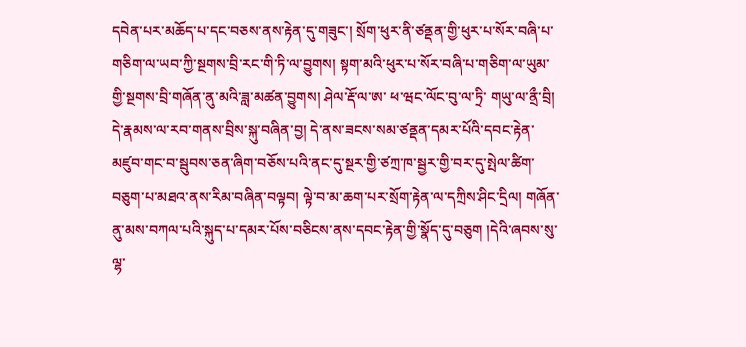དབེན་པར་མཆོད་པ་དང་བཅས་ནས་རྟེན་དུ་གཟུང་། སྲོག་ཕུར་ནི་ཙནྡན་གྱི་ཕུར་པ་སོར་བཞི་པ་གཅིག་ལ་ཡབ་ཀྱི་སྔགས་བྲི་རང་གི་ཏི་ལ་བྱུགས། སྟག་མའི་ཕུར་པ་སོར་བཞི་པ་གཅིག་ལ་ཡུམ་གྱི་སྔགས་བྲི་གཞོན་ནུ་མའི་ཟླ་མཚན་བྱུགས། ཤེལ་རྡོ་ལ་ཨ་ ཕ་ཝང་ལོང་བུ་ལ་ཏྲི་ གཡུ་ལ་ནྲྀ་བྲི། དེ་རྣམས་ལ་རབ་གནས་བྲིས་སྐུ་བཞིན་བྱ། དེ་ནས་ཟངས་སམ་ཙནྡན་དམར་པོའི་དབང་རྟེན་མཛུབ་གང་བ་སྦུབས་ཅན་ཞིག་བཅོས་པའི་ནང་དུ་སྔར་གྱི་ཙཀྲ་ཁ་སྦྱར་གྱི་བར་དུ་སྤེལ་ཚིག་བཅུག་པ་མཐའ་ནས་རིམ་བཞིན་བལྟབ། ལྟེ་བ་མ་ཆག་པར་སྲོག་རྟེན་ལ་དཀྲིས་ཤིང་དྲིལ། གཞོན་ནུ་མས་བཀལ་པའི་སྐུད་པ་དམར་པོས་བཅིངས་ནས་དབང་རྟེན་གྱི་སྣོད་དུ་བཅུག །དེའི་ཞབས་སུ་ལྷ་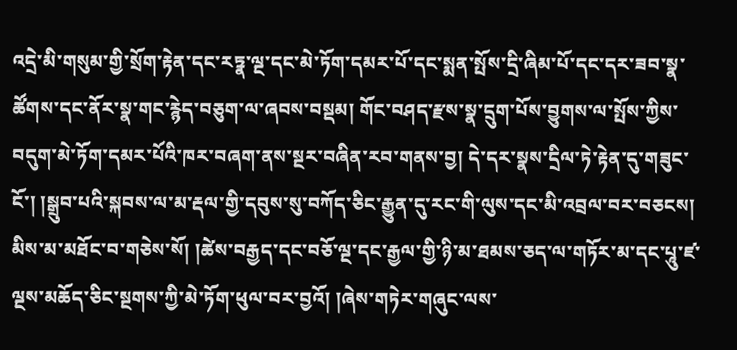འདྲེ་མི་གསུམ་གྱི་སྲོག་རྟེན་དང་རཏྣ་ལྔ་དང་མེ་ཏོག་དམར་པོ་དང་སྨན་སྤོས་དྲི་ཞིམ་པོ་དང་དར་ཟབ་སྣ་ཚོགས་དང་ནོར་སྣ་གང་རྙེད་བཅུག་ལ་ཞབས་བསྡམ། གོང་བཤད་རྫས་སྣ་དྲུག་པོས་བྱུགས་ལ་སྤོས་ཀྱིས་བདུག་མེ་ཏོག་དམར་པོའི་ཁར་བཞག་ནས་སྔར་བཞིན་རབ་གནས་བྱ། དེ་དར་སྣས་དྲིལ་ཏེ་རྟེན་དུ་གཟུང་ངོ་། །སྒྲུབ་པའི་སྐབས་ལ་མ་རྡལ་གྱི་དབུས་སུ་བཀོད་ཅིང་རྒྱུན་དུ་རང་གི་ལུས་དང་མི་འབྲལ་བར་བཅངས། མིས་མ་མཐོང་བ་གཅེས་སོ། །ཚེས་བརྒྱད་དང་བཅོ་ལྔ་དང་རྒྱལ་གྱི་ཉི་མ་ཐམས་ཅད་ལ་གཏོར་མ་དང་པཱུ་ཛ་ལྔས་མཆོད་ཅིང་སྔགས་ཀྱི་མེ་ཏོག་ཕུལ་བར་བྱའོ། །ཞེས་གཏེར་གཞུང་ལས་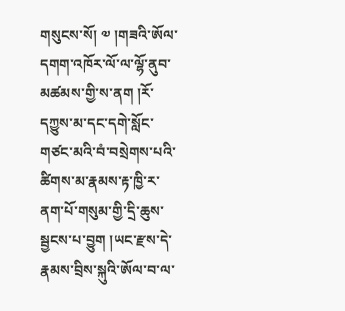གསུངས་སོ། ༧ །གཟའི་ཨོལ་དགག་འཁོར་ལོ་ལ་ལྷོ་ནུབ་མཚམས་གྱི་ས་ནག །རོ་དཀྱུས་མ་དང་དགེ་སློང་གཙང་མའི་བཾ་བསྲེགས་པའི་ཚིགས་མ་རྣམས་རྟ་ཁྱི་ར་ནག་པོ་གསུམ་གྱི་དྲི་ཆུས་སྦྱངས་པ་བྱུག །ཡང་རྫས་དེ་རྣམས་བྲིས་སྐུའི་ཨོལ་བ་ལ་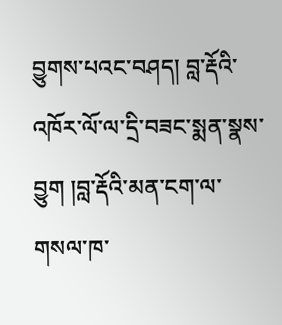བྱུགས་པའང་བཤད། བླ་རྡོའི་འཁོར་ལོ་ལ་དྲི་བཟང་སྨན་སྣས་བྱུག །བླ་རྡོའི་མན་ངག་ལ་གསལ་ཁ་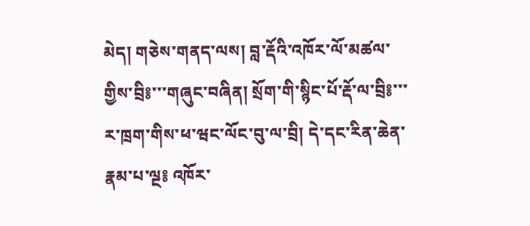མེད། གཅེས་གནད་ལས། བླ་རྡོའི་འཁོར་ལོ་མཚལ་གྱིས་བྲི༔་་་གཞུང་བཞིན། སྲོག་གི་སྙིང་པོ་རྡོ་ལ་བྲི༔་་་ར་ཁྲག་གིས་ཕ་ཝང་ལོང་བུ་ལ་བྲི། དེ་དང་རིན་ཆེན་རྣམ་པ་ལྔ༔ འཁོར་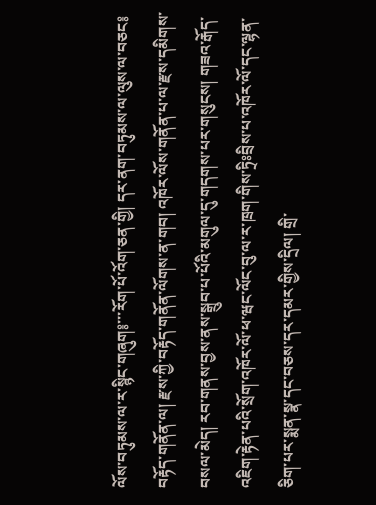ལོས་བཏུམས་ལ་ར་སྙིང་གཞུག༔་་་རོག་པོ་འོག་ཅན་གྱི། དར་ནག་བཏུམས་ལ་ལུས་ལ་བཅང༔ བརྟོད་གནོན་ལ། རྫས་ཀྱི་བརྟོད་གནོན་ལོགས་ན་གབ། འཁོར་ལོས་གནོན་པ་ལ་རྫས་དམིགས་བསལ་མེད། རབ་གནས་བྱས་ནས་སྒྲུབ་པ་པོའི་མགུལ་དུ་གདགས་པར་གསུངས། གཟའ་རྒོད་འཇིག་རྟེན་པའི་སྲོག་འཁོར་ལོ་ཕ་ཝང་ལོང་བུ་ལ་ར་ཁྲག་གིས་ཏྲིཿབྲིས་པ་འཁོར་ལོ་དང་ལྷན་ཅིག་པར་སྨན་སྣ་དང་བཅས་དར་དམར་གྱིས་དྲིལ། གྲི་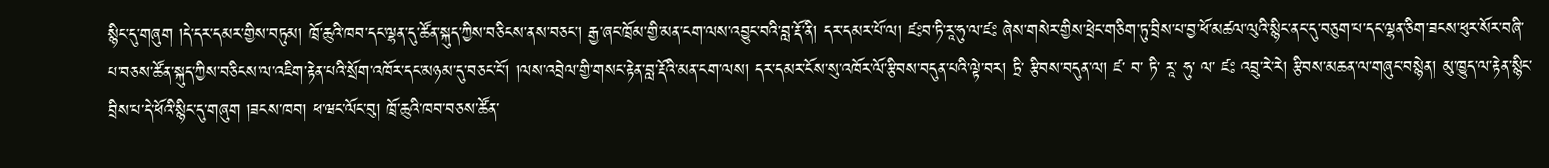སྙིང་དུ་གཞུག །དེ་དར་དམར་གྱིས་བཏུམ། ཁྲོ་ཆུའི་ཁབ་དང་ལྷན་དུ་ཚོན་སྐུད་ཀྱིས་བཅིངས་ནས་བཅང་། རྒྱ་ཞང་ཁྲོམ་གྱི་མན་ངག་ལས་འབྱུང་བའི་བླ་རྡོ་ནི། དར་དམར་པོ་ལ། ཛཿབ་ཏི་རཱ་ཧུ་ལ་ཛཿ ཞེས་གསེར་གྱིས་ཕྲེང་གཅིག་ཏུ་བྲིས་པ་བྱ་ཕོ་མཚལ་ལུའི་སྙིང་ནང་དུ་བཅུག་པ་དང་ལྷན་ཅིག་ཟངས་ཕུར་སོར་བཞི་པ་བཅས་ཚོན་སྐུད་ཀྱིས་བཅིངས་ལ་འཇིག་རྟེན་པའི་སྲོག་འཁོར་དང་མཉམ་དུ་བཅང་ངོ་། །ལས་འབྲེལ་གྱི་གསང་རྟེན་བླ་རྡོའི་མན་ངག་ལས། དར་དམར་ངོས་སུ་འཁོར་ལོ་རྩིབས་བདུན་པའི་ལྟེ་བར། ཏྲི་ རྩིབས་བདུན་ལ། ཛ་ བ་ ཏི་ རཱ་ ཧུ་ ལ་ ཛཿ འབྲུ་རེ་རེ། རྩིབས་མཆན་ལ་གཞུང་བསྙེན། མུ་ཁྱུད་ལ་རྟེན་སྙིང་བྲིས་པ་དེ་ཕོའི་སྙིང་དུ་གཞུག །ཟངས་ཁབ། ཕ་ཝང་ལོང་བུ། ཁྲོ་ཆུའི་ཁབ་བཅས་ཚོན་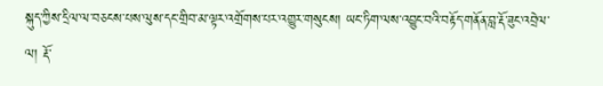སྐུད་ཀྱིས་དྲིལ་ལ་བཅངས་པས་ལུས་དང་གྲིབ་མ་ལྟར་འགྲོགས་པར་འགྱུར་གསུངས། ཡང་ཏིག་ལས་འབྱུང་བའི་བརྟོད་གནོན་བླ་རྡོ་ཟུང་འབྲེལ་ལ། རྡོ་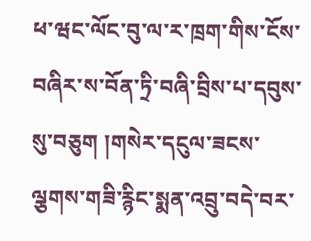ཕ་ཝང་ལོང་བུ་ལ་ར་ཁྲག་གིས་ངོས་བཞིར་ས་བོན་ཏྲི་བཞི་བྲིས་པ་དབུས་སུ་བཅུག །གསེར་དངུལ་ཟངས་ལྕགས་གཟི་རྙིང་སྨན་འབྲུ་བདེ་བར་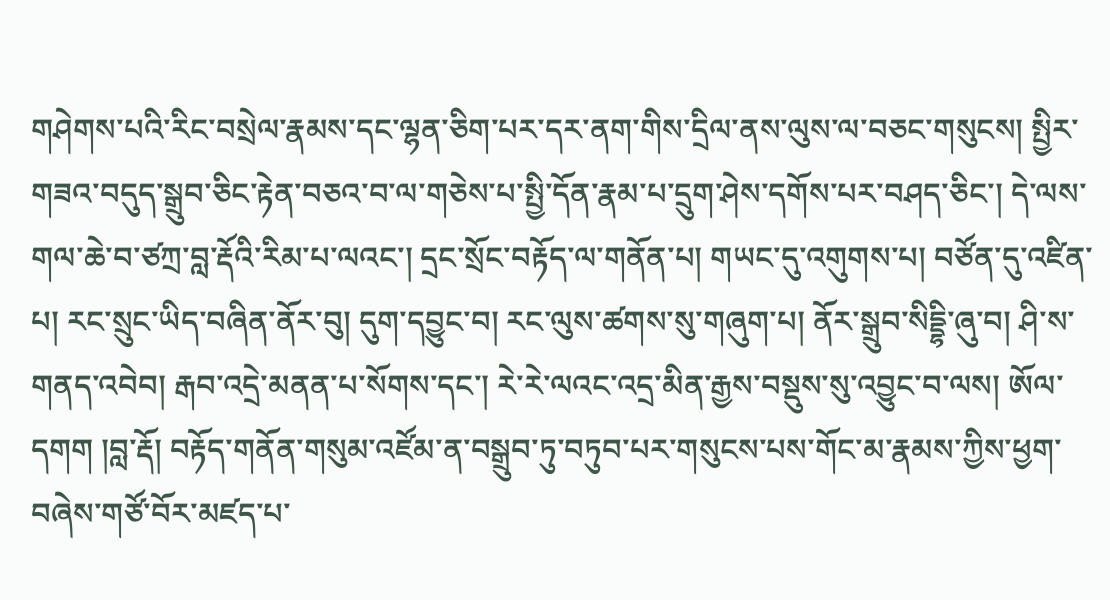གཤེགས་པའི་རིང་བསྲེལ་རྣམས་དང་ལྷན་ཅིག་པར་དར་ནག་གིས་དྲིལ་ནས་ལུས་ལ་བཅང་གསུངས། སྤྱིར་གཟའ་བདུད་སྒྲུབ་ཅིང་རྟེན་བཅའ་བ་ལ་གཅེས་པ་སྤྱི་དོན་རྣམ་པ་དྲུག་ཤེས་དགོས་པར་བཤད་ཅིང་། དེ་ལས་གལ་ཆེ་བ་ཙཀྲ་བླ་རྡོའི་རིམ་པ་ལའང་། དྲང་སྲོང་བརྟོད་ལ་གནོན་པ། གཡང་དུ་འགུགས་པ། བཙོན་དུ་འཛིན་པ། རང་སྲུང་ཡིད་བཞིན་ནོར་བུ། དུག་དབྱུང་བ། རང་ལུས་ཚགས་སུ་གཞུག་པ། ནོར་སྒྲུབ་སིདྡྷི་ཞུ་བ། ཤི་ས་གནད་འབེབ། རྒབ་འདྲེ་མནན་པ་སོགས་དང་། རེ་རེ་ལའང་འདྲ་མིན་རྒྱས་བསྡུས་སུ་འབྱུང་བ་ལས། ཨོལ་དགག །བླ་རྡོ། བརྟོད་གནོན་གསུམ་འཛོམ་ན་བསྒྲུབ་ཏུ་བཏུབ་པར་གསུངས་པས་གོང་མ་རྣམས་ཀྱིས་ཕྱག་བཞེས་གཙོ་བོར་མཛད་པ་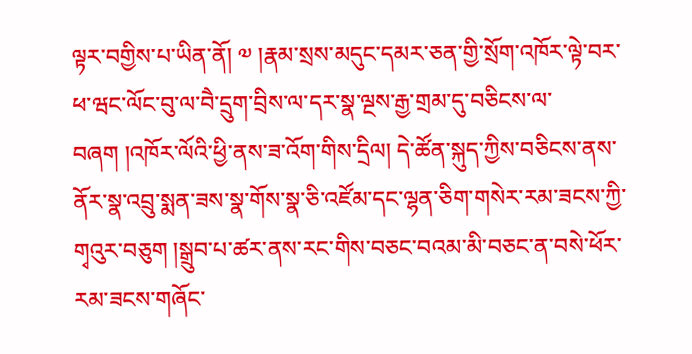ལྟར་བགྱིས་པ་ཡིན་ནོ། ༧ །རྣམ་སྲས་མདུང་དམར་ཅན་གྱི་སྲོག་འཁོར་ལྟེ་བར་ཕ་ཝང་ལོང་བུ་ལ་བཻ་དྲུག་བྲིས་ལ་དར་སྣ་ལྔས་རྒྱ་གྲམ་དུ་བཅིངས་ལ་བཞག །འཁོར་ལོའི་ཕྱི་ནས་ཟ་འོག་གིས་དྲིལ། དེ་ཚོན་སྐུད་ཀྱིས་བཅིངས་ནས་ནོར་སྣ་འབྲུ་སྨན་ཟས་སྣ་གོས་སྣ་ཅི་འཛོམ་དང་ལྷན་ཅིག་གསེར་རམ་ཟངས་ཀྱི་གྭའུར་བཅུག །སྒྲུབ་པ་ཚར་ནས་རང་གིས་བཅང་བའམ་མི་བཅང་ན་བསེ་ཕོར་རམ་ཟངས་གཞོང་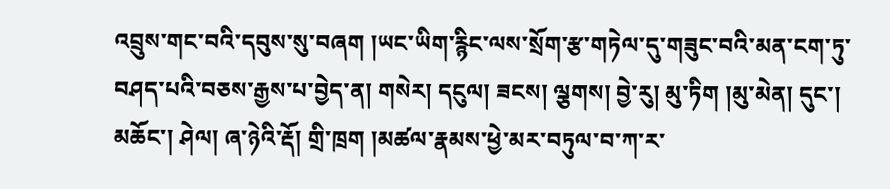འབྲུས་གང་བའི་དབུས་སུ་བཞག །ཡང་ཡིག་རྙིང་ལས་སྲོག་རྩ་གཏེལ་དུ་གཟུང་བའི་མན་ངག་ཏུ་བཤད་པའི་བཅས་རྒྱས་པ་བྱེད་ན། གསེར། དངུལ། ཟངས། ལྕགས། བྱེ་རུ། མུ་ཏིག །མུ་མེན། དུང་། མཆོང་། ཤེལ། ཞ་ཉེའི་རྡོ། གྲི་ཁྲག །མཚལ་རྣམས་ཕྱེ་མར་བཏུལ་བ་ཀ་ར་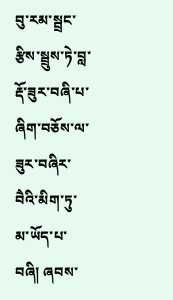བུ་རམ་སྦྲང་རྩིས་སྦྲུས་ཏེ་བླ་རྡོ་ཟུར་བཞི་པ་ཞིག་བཅོས་ལ་ཟུར་བཞིར་བཻའི་མིག་ཏུ་མ་ཡོད་པ་བཞི། ཞབས་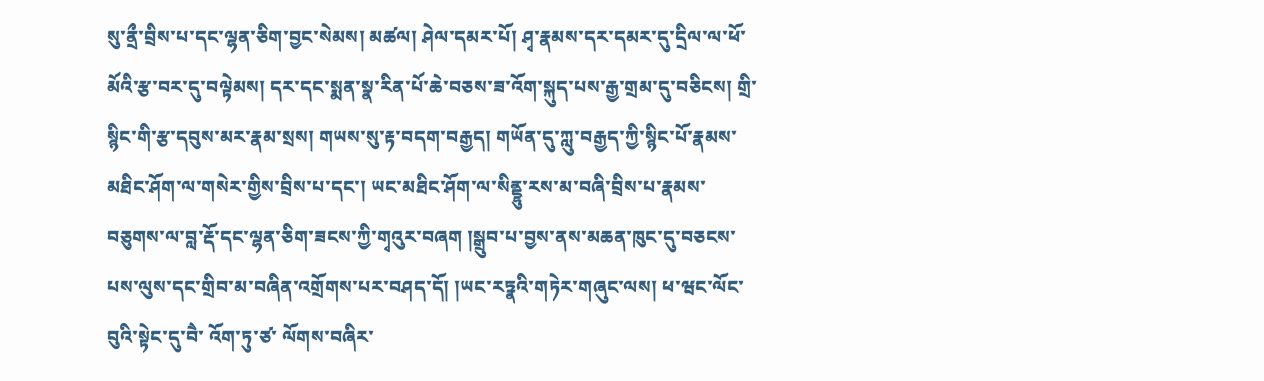སུ་ནྲྀ་བྲིས་པ་དང་ལྷན་ཅིག་བྱང་སེམས། མཚལ། ཤེལ་དམར་པོ། ཤྭ་རྣམས་དར་དམར་དུ་དྲིལ་ལ་ཕོ་མོའི་རྩ་བར་དུ་བལྟེམས། དར་དང་སྨན་སྣ་རིན་པོ་ཆེ་བཅས་ཟ་འོག་སྐུད་པས་རྒྱ་གྲམ་དུ་བཅིངས། གྲི་སྙིང་གི་རྩ་དབུས་མར་རྣམ་སྲས། གཡས་སུ་རྟ་བདག་བརྒྱད། གཡོན་དུ་ཀླུ་བརྒྱད་ཀྱི་སྙིང་པོ་རྣམས་མཐིང་ཤོག་ལ་གསེར་གྱིས་བྲིས་པ་དང་། ཡང་མཐིང་ཤོག་ལ་སིནྡྷུ་རས་མ་བཞི་བྲིས་པ་རྣམས་བཅུགས་ལ་བླ་རྡོ་དང་ལྷན་ཅིག་ཟངས་ཀྱི་གྭའུར་བཞག །སྒྲུབ་པ་བྱས་ནས་མཆན་ཁུང་དུ་བཅངས་པས་ལུས་དང་གྲིབ་མ་བཞིན་འགྲོགས་པར་བཤད་དོ། །ཡང་རཏྣའི་གཏེར་གཞུང་ལས། ཕ་ཝང་ལོང་བུའི་སྟེང་དུ་བཻ་ འོག་ཏུ་ཙ་ ལོགས་བཞིར་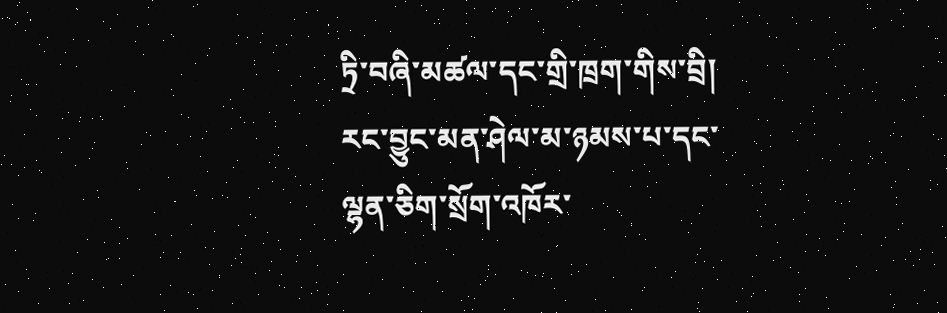ཏྲི་བཞི་མཚལ་དང་གྲི་ཁྲག་གིས་བྲི། རང་བྱུང་མན་ཤེལ་མ་ཉམས་པ་དང་ལྷན་ཅིག་སྲོག་འཁོར་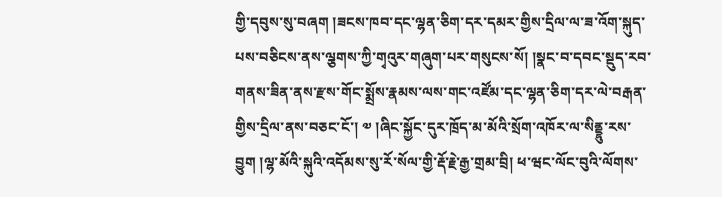གྱི་དབུས་སུ་བཞག །ཟངས་ཁབ་དང་ལྷན་ཅིག་དར་དམར་གྱིས་དྲིལ་ལ་ཟ་འོག་སྐུད་པས་བཅིངས་ནས་ལྕགས་ཀྱི་གྭའུར་གཞུག་པར་གསུངས་སོ། །སྣང་བ་དབང་སྡུད་རབ་གནས་ཟིན་ནས་རྫས་གོང་སྨྲོས་རྣམས་ལས་གང་འཛོམ་དང་ལྷན་ཅིག་དར་ལེ་བརྒན་གྱིས་དྲིལ་ནས་བཅང་ངོ་། ༧ །ཞིང་སྐྱོང་དུར་ཁྲོད་མ་མོའི་སྲོག་འཁོར་ལ་སིནྡྷུ་རས་བྱུག །ལྷ་མོའི་སྐུའི་འདོམས་སུ་རོ་སོལ་གྱི་རྡོ་རྗེ་རྒྱ་གྲམ་བྲི། ཕ་ཝང་ལོང་བུའི་ལོགས་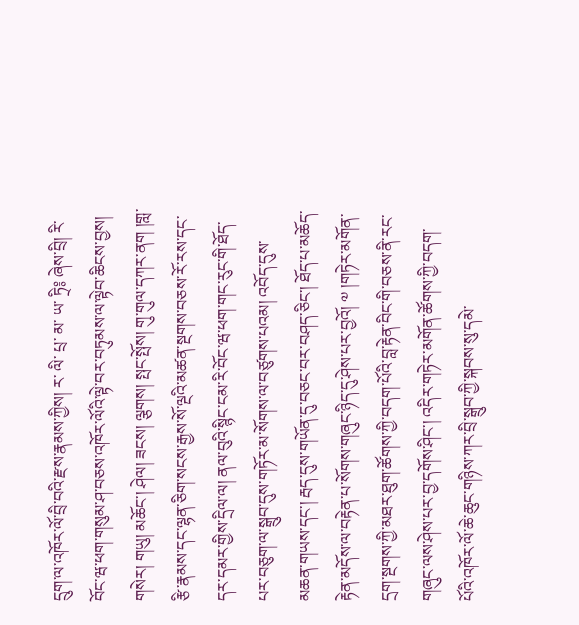དྲུག་ལ་འཁོར་ལོ་བྲི་བའི་རྫས་རྣམས་ཀྱིས། ར་ ལི་ པྲ་ མ་ ཡ་ ཏྲི༔ ཞེས་བྲི། རི་བོང་ཝ་ཕག་གསུམ་ཤ་བཅས་འཁོར་ལོའི་ལྟེ་བར་བཏུམས་ལ་ལྟེབ་ཆིངས་བྱས། གསེར། གཡུ། མཆོང་། ཤེལ། ཟངས། ལྕགས། སྤང་སྤོས། གུ་གུལ་དཀར་ནག །གླ་རྩི་རྣམས་དང་ལྷན་ཅིག་སངས་རྒྱས་སོ་ལྔའི་མཚན་སྔགས་བཅས་རོ་རས་དང་དར་དམར་གྱིས་དྲིལ་ལ། ནལ་བུའི་སྙིང་ངམ་རི་བོང་ཝ་ཕག་གང་རུང་གི་ཐོད་པར་བཅུག་ལ་སྒྲུབ་དུས་གཏོར་མ་སོགས་ལ་བཙུགས་པའམ། འབོད་དུས་མཆན་གཡས་དང་། རྦད་དུས་གཡོན་དུ་བཅང་བར་བཤད་ཅིང་། ཐོད་པ་མཆོད་རྟེན་མདོས་ལ་བརྟེན་པ་སོགས་གཞུང་ཉིད་དུ་ཤེས་པར་བྱའོ། ༧ །གཏེར་མགོན་དྲག་སྔགས་ཀྱི་མཐར་ཐུག་ཚོགས་ཀྱི་བདག་པོའི་བླ་རྟེན་བིང་གི་བཅས་ནི་རང་གཞུང་ལས་ཤེས་པར་བྱ་དགོས་ཤིང་། འདིར་གཏེར་མགོན་ཚོགས་ཀྱི་བདག་པོའི་འཁོར་ལོ་ཆེ་ཆུང་གཉིས་ཀར་བྲི་སྒྲུབ་ཀྱི་སྐབས་སུ་དམེ་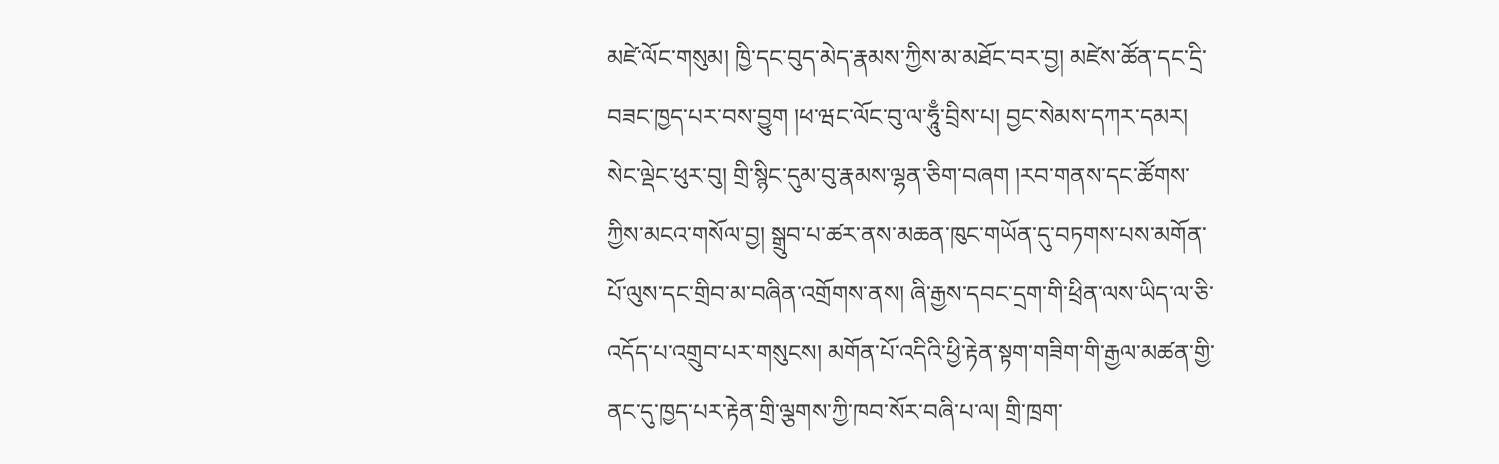མཛེ་ལོང་གསུམ། ཁྱི་དང་བུད་མེད་རྣམས་ཀྱིས་མ་མཐོང་བར་བྱ། མཛེས་ཚོན་དང་དྲི་བཟང་ཁྱད་པར་བས་བྱུག །ཕ་ཝང་ལོང་བུ་ལ་ཧཱུྃ་བྲིས་པ། བྱང་སེམས་དཀར་དམར། སེང་ལྡེང་ཕུར་བུ། གྲི་སྙིང་དུམ་བུ་རྣམས་ལྷན་ཅིག་བཞག །རབ་གནས་དང་ཚོགས་ཀྱིས་མངའ་གསོལ་བྱ། སྒྲུབ་པ་ཚར་ནས་མཆན་ཁུང་གཡོན་དུ་བཏགས་པས་མགོན་པོ་ལུས་དང་གྲིབ་མ་བཞིན་འགྲོགས་ནས། ཞི་རྒྱས་དབང་དྲག་གི་ཕྲིན་ལས་ཡིད་ལ་ཅི་འདོད་པ་འགྲུབ་པར་གསུངས། མགོན་པོ་འདིའི་ཕྱི་རྟེན་སྟག་གཟིག་གི་རྒྱལ་མཚན་གྱི་ནང་དུ་ཁྱད་པར་རྟེན་གྲི་ལྕགས་ཀྱི་ཁབ་སོར་བཞི་པ་ལ། གྲི་ཁྲག་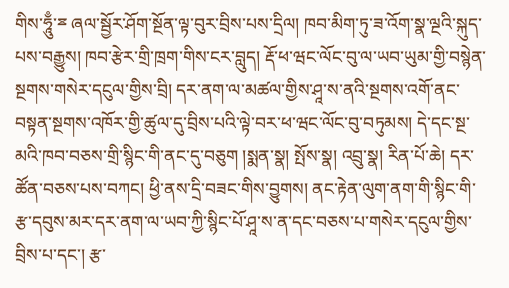གིས་ཧཱུྃ་ྈ ཞལ་སྦྱོར་ཤོག་སྔོན་ལྟ་བུར་བྲིས་པས་དྲིལ། ཁབ་མིག་ཏུ་ཟ་འོག་སྣ་ལྔའི་སྐུད་པས་བརྒྱུས། ཁབ་རྩེར་གྲི་ཁྲག་གིས་ངར་བླུད། རྡོ་ཕ་ཝང་ལོང་བུ་ལ་ཡབ་ཡུམ་གྱི་བསྙེན་སྔགས་གསེར་དངུལ་གྱིས་བྲི། དར་ནག་ལ་མཚལ་གྱིས་ཤཱ་ས་ནའི་སྔགས་འགོ་ནང་བསྟན་སྔགས་འཁོར་གྱི་ཚུལ་དུ་བྲིས་པའི་ལྟེ་བར་ཕ་ཝང་ལོང་བུ་བཏུམས། དེ་དང་སྔ་མའི་ཁབ་བཅས་གྲི་སྙིང་གི་ནང་དུ་བཅུག །སྨན་སྣ། སྤོས་སྣ། འབྲུ་སྣ། རིན་པོ་ཆེ། དར་ཚོན་བཅས་པས་བཀང། ཕྱི་ནས་དྲི་བཟང་གིས་བྱུགས། ནང་རྟེན་ལུག་ནག་གི་སྙིང་གི་རྩ་དབུས་མར་དར་ནག་ལ་ཡབ་ཀྱི་སྙིང་པོ་ཤཱ་ས་ན་དང་བཅས་པ་གསེར་དངུལ་གྱིས་བྲིས་པ་དང་། རྩ་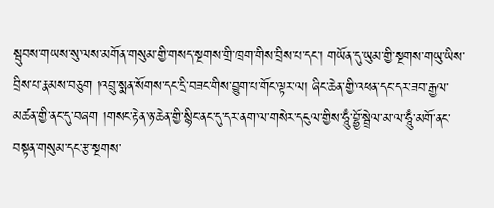སྦུབས་གཡས་སུ་ལས་མགོན་གསུམ་གྱི་གསད་སྔགས་གྲི་ཁྲག་གིས་བྲིས་པ་དང་། གཡོན་དུ་ཡུམ་གྱི་སྔགས་གཡུ་ཡིས་བྲིས་པ་རྣམས་བཅུག །འབྲུ་སྨན་སོགས་དང་དྲི་བཟང་གིས་བྱུག་པ་གོང་ལྟར་ལ། ཞིང་ཆེན་གྱི་འཕན་དང་དར་ཟབ་རྒྱལ་མཚན་གྱི་ནང་དུ་བཞག །གསང་རྟེན་ཉ་ཆེན་གྱི་སྙིང་ནང་དུ་དར་ནག་ལ་གསེར་དངུལ་གྱིས་ཧཱུྃ་བྷྱོ་སྦྲེལ་མ་ལ་ཧཱུྃ་མགོ་ནང་བསྟན་གསུམ་དང་རྩ་སྔགས་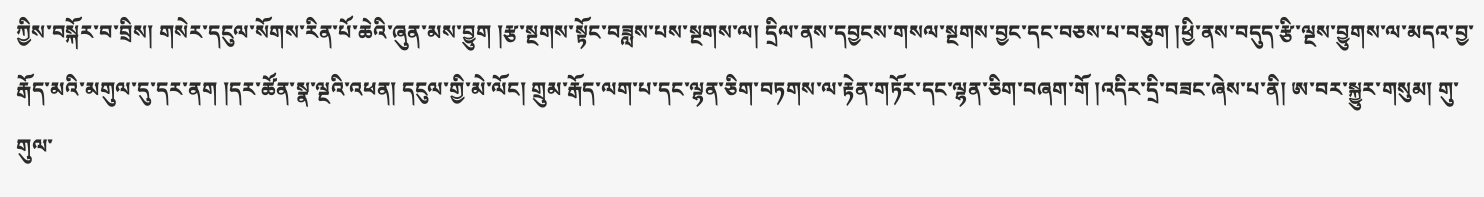ཀྱིས་བསྐོར་བ་བྲིས། གསེར་དངུལ་སོགས་རིན་པོ་ཆེའི་ཞུན་མས་བྱུག །རྩ་སྔགས་སྟོང་བཟླས་པས་སྔགས་ལ། དྲིལ་ནས་དབྱངས་གསལ་སྔགས་བྱང་དང་བཅས་པ་བཅུག །ཕྱི་ནས་བདུད་རྩི་ལྔས་བྱུགས་ལ་མདའ་བྱ་རྒོད་མའི་མགུལ་དུ་དར་ནག །དར་ཚོན་སྣ་ལྔའི་འཕན། དངུལ་གྱི་མེ་ལོང། གྲུམ་རྒོད་ལག་པ་དང་ལྷན་ཅིག་བཏགས་ལ་རྟེན་གཏོར་དང་ལྷན་ཅིག་བཞག་གོ །འདིར་དྲི་བཟང་ཞེས་པ་ནི། ཨ་བར་སྐྱུར་གསུམ། གུ་གུལ་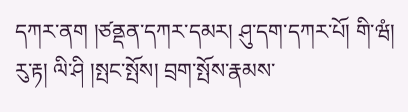དཀར་ནག །ཙནྡན་དཀར་དམར། ཤུ་དག་དཀར་པོ། གི་ཝཾ། རུ་རྟ། ལི་ཤི །སྤང་སྤོས། བྲག་སྤོས་རྣམས་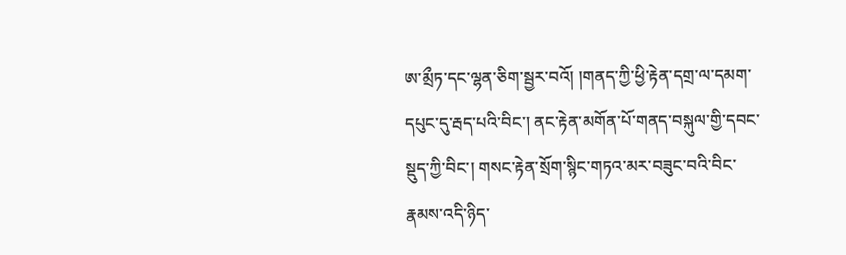ཨ་མྲྀཏ་དང་ལྷན་ཅིག་སྦྱར་བའོ། །གནད་ཀྱི་ཕྱི་རྟེན་དགྲ་ལ་དམག་དཔུང་དུ་རྦད་པའི་བིང་། ནང་རྟེན་མགོན་པོ་གནད་བསྐུལ་གྱི་དབང་སྡུད་ཀྱི་བིང་། གསང་རྟེན་སྲོག་སྙིང་གཏའ་མར་བཟུང་བའི་བིང་རྣམས་འདི་ཉིད་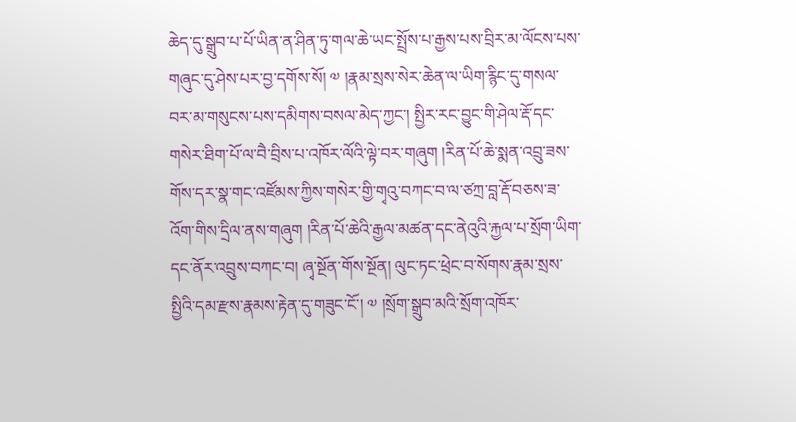ཆེད་དུ་སྒྲུབ་པ་པོ་ཡིན་ན་ཤིན་ཏུ་གལ་ཆེ་ཡང་སྤྲོས་པ་རྒྱས་པས་བྲིར་མ་ལོངས་པས་གཞུང་དུ་ཤེས་པར་བྱ་དགོས་སོ། ༧ །རྣམ་སྲས་སེར་ཆེན་ལ་ཡིག་རྙིང་དུ་གསལ་བར་མ་གསུངས་པས་དམིགས་བསལ་མེད་ཀྱང་། སྤྱིར་རང་བྱུང་གི་ཤེལ་རྡོ་དང་གསེར་ཐིག་པོ་ལ་བཻ་བྲིས་པ་འཁོར་ལོའི་ལྟེ་བར་གཞུག །རིན་པོ་ཆེ་སྨན་འབྲུ་ཟས་གོས་དར་སྣ་གང་འཛོམས་ཀྱིས་གསེར་གྱི་གྭའུ་བཀང་བ་ལ་ཙཀྲ་བླ་རྡོ་བཅས་ཟ་འོག་གིས་དྲིལ་ནས་གཞུག །རིན་པོ་ཆེའི་རྒྱལ་མཚན་དང་ནེའུའི་རྐྱལ་པ་སྲོག་ཡིག་དང་ནོར་འབྲུས་བཀང་བ། ཞྭ་སྔོན་གོས་སྔོན། ལུང་ཏང་ཕྲེང་བ་སོགས་རྣམ་སྲས་སྤྱིའི་དམ་རྫས་རྣམས་རྟེན་དུ་གཟུང་ངོ་། ༧ །སྲོག་སྒྲུབ་མའི་སྲོག་འཁོར་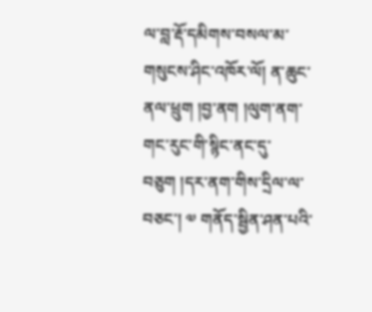ལ་བླ་རྡོ་དམིགས་བསལ་མ་གསུངས་ཤིང་འཁོར་ལོ། ན་ཆུང་ནལ་ཕྲུག །བྱ་ནག །ལུག་ནག་གང་རུང་གི་སྙིང་ནང་དུ་བཅུག །དར་ནག་གིས་དྲིལ་ལ་བཅང་། ༧ གནོད་སྦྱིན་ཤན་པའི་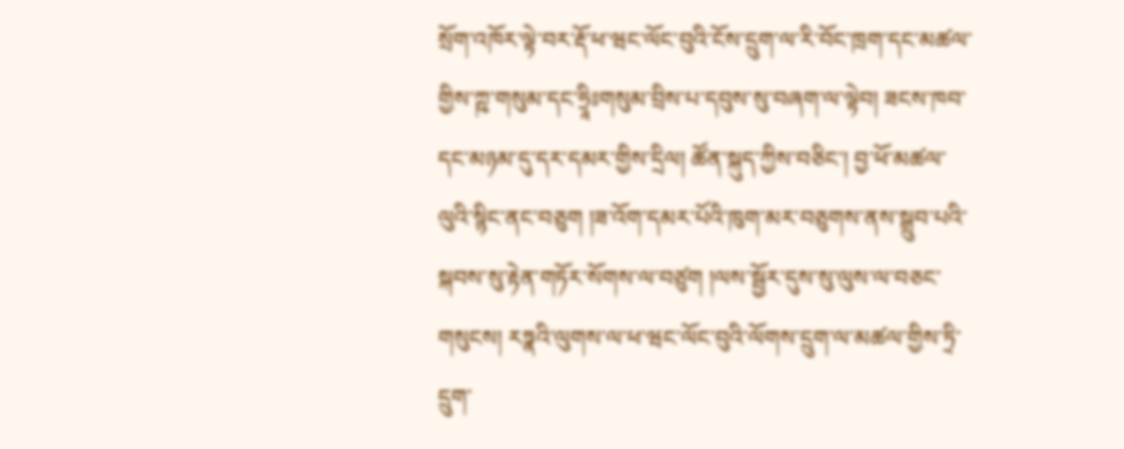སྲོག་འཁོར་ལྟེ་བར་རྡོ་ཕ་ཝང་ལོང་བུའི་ངོས་དྲུག་ལ་རི་བོང་ཁྲག་དང་མཚལ་གྱིས་ཀྵ་གསུམ་དང་ཧྲཱིཿགསུམ་བྲིས་པ་དབུས་སུ་བཞག་ལ་ལྟེབ། ཟངས་ཁབ་དང་མཉམ་དུ་དར་དམར་གྱིས་དྲིལ། ཚོན་སྐུད་ཀྱིས་བཅིང་། བྱ་ཕོ་མཚལ་ལུའི་སྙིང་ནང་བཅུག །ཟ་འོག་དམར་པོའི་ཁུག་མར་བཅུགས་ནས་སྒྲུབ་པའི་སྐབས་སུ་རྟེན་གཏོར་སོགས་ལ་བཙུག །ལས་སྦྱོར་དུས་སུ་ལུས་ལ་བཅང་གསུངས། རཏྣའི་ལུགས་ལ་ཕ་ཝང་ལོང་བུའི་ལོགས་དྲུག་ལ་མཚལ་གྱིས་ཏྲི་དྲུག་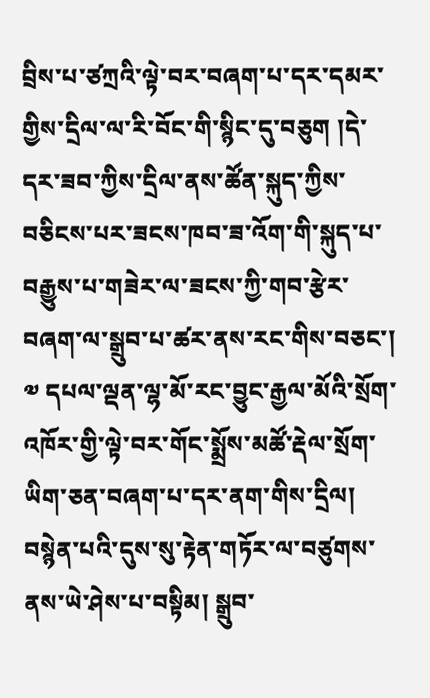བྲིས་པ་ཙཀྲའི་ལྟེ་བར་བཞག་པ་དར་དམར་གྱིས་དྲིལ་ལ་རི་བོང་གི་སྙིང་དུ་བཅུག །དེ་དར་ཟབ་ཀྱིས་དྲིལ་ནས་ཚོན་སྐུད་ཀྱིས་བཅིངས་པར་ཟངས་ཁབ་ཟ་འོག་གི་སྐུད་པ་བརྒྱུས་པ་གཟེར་ལ་ཟངས་ཀྱི་གབ་རྩེར་བཞག་ལ་སྒྲུབ་པ་ཚར་ནས་རང་གིས་བཅང་། ༧ དཔལ་ལྡན་ལྷ་མོ་རང་བྱུང་རྒྱལ་མོའི་སྲོག་འཁོར་གྱི་ལྟེ་བར་གོང་སྨྲོས་མཚོ་རྡེལ་སྲོག་ཡིག་ཅན་བཞག་པ་དར་ནག་གིས་དྲིལ། བསྙེན་པའི་དུས་སུ་རྟེན་གཏོར་ལ་བཙུགས་ནས་ཡེ་ཤེས་པ་བསྟིམ། སྒྲུབ་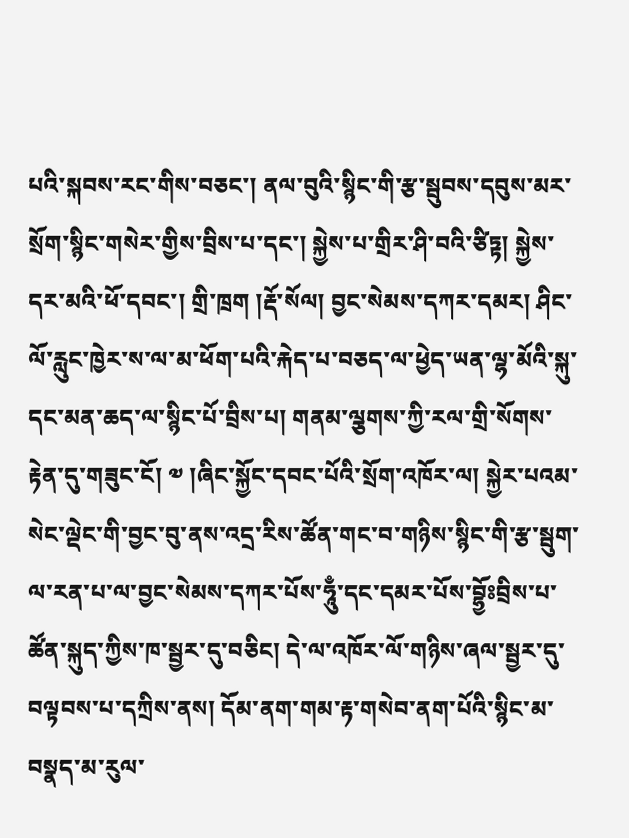པའི་སྐབས་རང་གིས་བཅང་། ནལ་བུའི་སྙིང་གི་རྩ་སྦུབས་དབུས་མར་སྲོག་སྙིང་གསེར་གྱིས་བྲིས་པ་དང་། སྐྱེས་པ་གྲིར་ཤི་བའི་ཙིཏྟ། སྐྱེས་དར་མའི་ཕོ་དབང་། གྲི་ཁྲག །རྡོ་སོལ། བྱང་སེམས་དཀར་དམར། ཤིང་ལོ་རླུང་ཁྱེར་ས་ལ་མ་ཕོག་པའི་རྐེད་པ་བཅད་ལ་ཕྱེད་ཡན་ལྷ་མོའི་སྐུ་དང་མན་ཆད་ལ་སྙིང་པོ་བྲིས་པ། གནམ་ལྕགས་ཀྱི་རལ་གྲི་སོགས་རྟེན་དུ་གཟུང་ངོ། ༧ །ཞིང་སྐྱོང་དབང་པོའི་སྲོག་འཁོར་ལ། སྐྱེར་པའམ་སེང་ལྡེང་གི་བྱང་བུ་ནས་འདྲ་རིས་ཚོན་གང་བ་གཉིས་སྙིང་གི་རྩ་སྦུག་ལ་རན་པ་ལ་བྱང་སེམས་དཀར་པོས་ཧཱུྃ་དང་དམར་པོས་བྷྱོཿབྲིས་པ་ཚོན་སྐུད་ཀྱིས་ཁ་སྦྱར་དུ་བཅིང། དེ་ལ་འཁོར་ལོ་གཉིས་ཞལ་སྦྱར་དུ་བལྟབས་པ་དཀྲིས་ནས། དོམ་ནག་གམ་རྟ་གསེབ་ནག་པོའི་སྙིང་མ་བསྣད་མ་རུལ་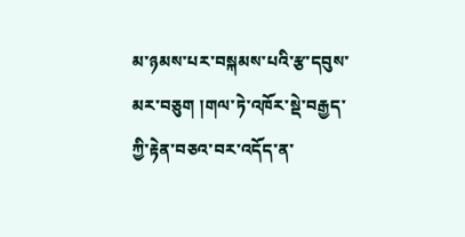མ་ཉམས་པར་བསྐམས་པའི་རྩ་དབུས་མར་བཅུག །གལ་ཏེ་འཁོར་སྡེ་བརྒྱད་ཀྱི་རྟེན་བཅའ་བར་འདོད་ན་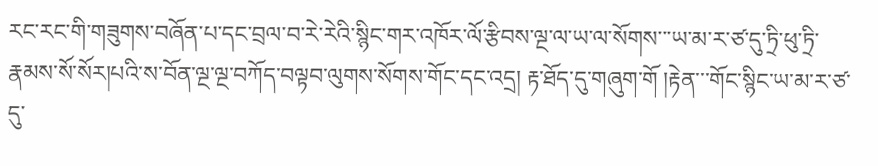རང་རང་གི་གཟུགས་བཞོན་པ་དང་བྲལ་བ་རེ་རེའི་སྙིང་གར་འཁོར་ལོ་རྩིབས་ལྔ་ལ་ཡ་ལ་སོགས་་་ཡ་མ་ར་ཙ་དུ་ཏྲི་ཕུ་ཏྲི་རྣམས་སོ་སོར།པའི་ས་བོན་ལྔ་ལྔ་བཀོད་བལྟབ་ལུགས་སོགས་གོང་དང་འདྲ། རྟ་ཐོད་དུ་གཞུག་གོ །རྟེན་་་གོང་སྙིང་ཡ་མ་ར་ཙ་དུ་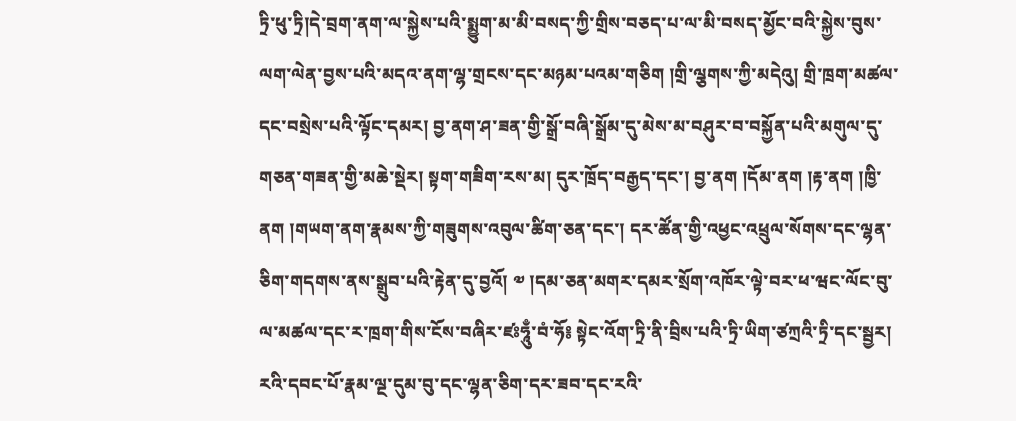ཏྲི་ཕུ་ཏྲི།དེ་བྲག་ནག་ལ་སྐྱེས་པའི་སྨྱུག་མ་མི་བསད་ཀྱི་གྲིས་བཅད་པ་ལ་མི་བསད་མྱོང་བའི་སྐྱེས་བུས་ལག་ལེན་བྱས་པའི་མདའ་ནག་ལྷ་གྲངས་དང་མཉམ་པའམ་གཅིག །གྲི་ལྕགས་ཀྱི་མདེའུ། གྲི་ཁྲག་མཚལ་དང་བསྲེས་པའི་ལྟོང་དམར། བྱ་ནག་ཤ་ཟན་གྱི་སྒྲོ་བཞི་སྒྲོམ་དུ་མེས་མ་བཤུར་བ་བསྐྱོན་པའི་མགུལ་དུ་གཅན་གཟན་གྱི་མཆེ་སྡེར། སྟག་གཟིག་རས་མ། དུར་ཁྲོད་བརྒྱད་དང་། བྱ་ནག །དོམ་ནག །རྟ་ནག །ཁྱི་ནག །གཡག་ནག་རྣམས་ཀྱི་གཟུགས་འབུལ་ཚིག་ཅན་དང་། དར་ཚོན་གྱི་འཕྱང་འཕྲུལ་སོགས་དང་ལྷན་ཅིག་གདགས་ནས་སྒྲུབ་པའི་རྟེན་དུ་བྱའོ། ༧ །དམ་ཅན་མགར་དམར་སྲོག་འཁོར་ལྟེ་བར་ཕ་ཝང་ལོང་བུ་ལ་མཚལ་དང་ར་ཁྲག་གིས་ངོས་བཞིར་ཛཿཧཱུྃ་བཾ་ཧོ༔ སྟེང་འོག་ཏྲི་ནི་བྲིས་པའི་ཏྲི་ཡིག་ཙཀྲའི་ཏྲི་དང་སྦྱར། རའི་དབང་པོ་རྣམ་ལྔ་དུམ་བུ་དང་ལྷན་ཅིག་དར་ཟབ་དང་རའི་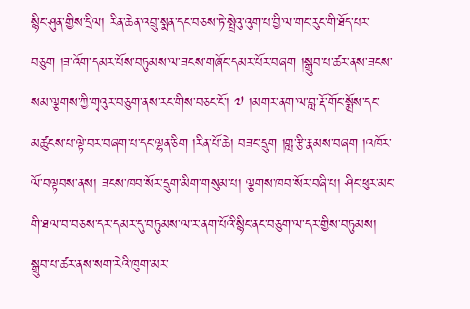སྙིང་ཤུན་གྱིས་དྲིལ། རིན་ཆེན་འབྲུ་སྨན་དང་བཅས་ཏེ་སྤྲེའུ་འུག་པ་བྱི་ལ་གང་རུང་གི་ཐོད་པར་བཅུག །ཟ་འོག་དམར་པོས་བཏུམས་ལ་ཟངས་གཞོང་དམར་པོར་བཞག །སྒྲུབ་པ་ཚར་ནས་ཟངས་སམ་ལྕགས་ཀྱི་གྭའུར་བཅུག་ནས་རང་གིས་བཅང་ངོ་། ༧ །མགར་ནག་ལ་བླ་རྡོ་གོང་སྨྲོས་དང་མཚུངས་པ་ལྟེ་བར་བཞག་པ་དང་ལྷན་ཅིག །རིན་པོ་ཆེ། བཟང་དྲུག །གླ་རྩི་རྣམས་བཞག །འཁོར་ལོ་བལྟབས་ནས། ཟངས་ཁབ་སོར་དྲུག་མིག་གསུམ་པ། ལྕགས་ཁབ་སོར་བཞི་པ། ཤིང་ཕུར་མང་གི་ཐལ་བ་བཅས་དར་དམར་དུ་བཏུམས་ལ་ར་ནག་པོའི་སྙིང་ནང་བཅུག་ལ་དར་གྱིས་བཏུམས། སྒྲུབ་པ་ཚར་ནས་སག་རེའི་ཁུག་མར་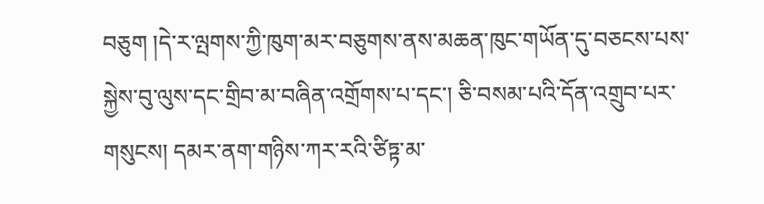བཅུག །དེ་ར་ལྤགས་ཀྱི་ཁུག་མར་བཅུགས་ནས་མཆན་ཁུང་གཡོན་དུ་བཅངས་པས་སྐྱེས་བུ་ལུས་དང་གྲིབ་མ་བཞིན་འགྲོགས་པ་དང་། ཅི་བསམ་པའི་དོན་འགྲུབ་པར་གསུངས། དམར་ནག་གཉིས་ཀར་རའི་ཙིཏྟ་མ་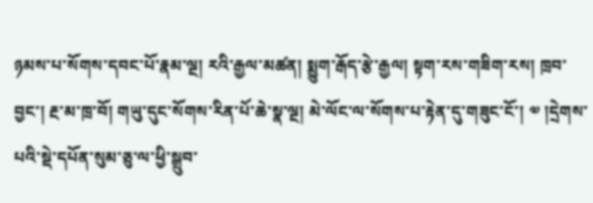ཉམས་པ་སོགས་དབང་པོ་རྣམ་ལྔ། རའི་རྒྱལ་མཚན། སྨྱུག་རྒོད་རྩེ་རྒྱལ། སྟག་རས་གཟིག་རས། ཁྲབ་བྱང་། རྔ་མ་ཁྲ་བོ། གཡུ་དུང་སོགས་རིན་པོ་ཆེ་སྣ་ལྔ། མེ་ལོང་ལ་སོགས་པ་རྟེན་དུ་གཟུང་ངོ་། ༧ །དྲེགས་པའི་སྡེ་དཔོན་སུམ་ཅུ་ལ་ཕྱི་སྒྲུབ་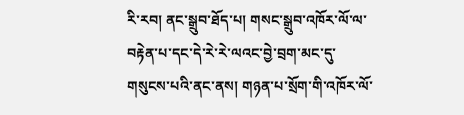རི་རབ། ནང་སྒྲུབ་ཐོད་པ། གསང་སྒྲུབ་འཁོར་ལོ་ལ་བརྟེན་པ་དང་དེ་རེ་རེ་ལའང་བྱེ་བྲག་མང་དུ་གསུངས་པའི་ནང་ནས། གཉན་པ་སྲོག་གི་འཁོར་ལོ་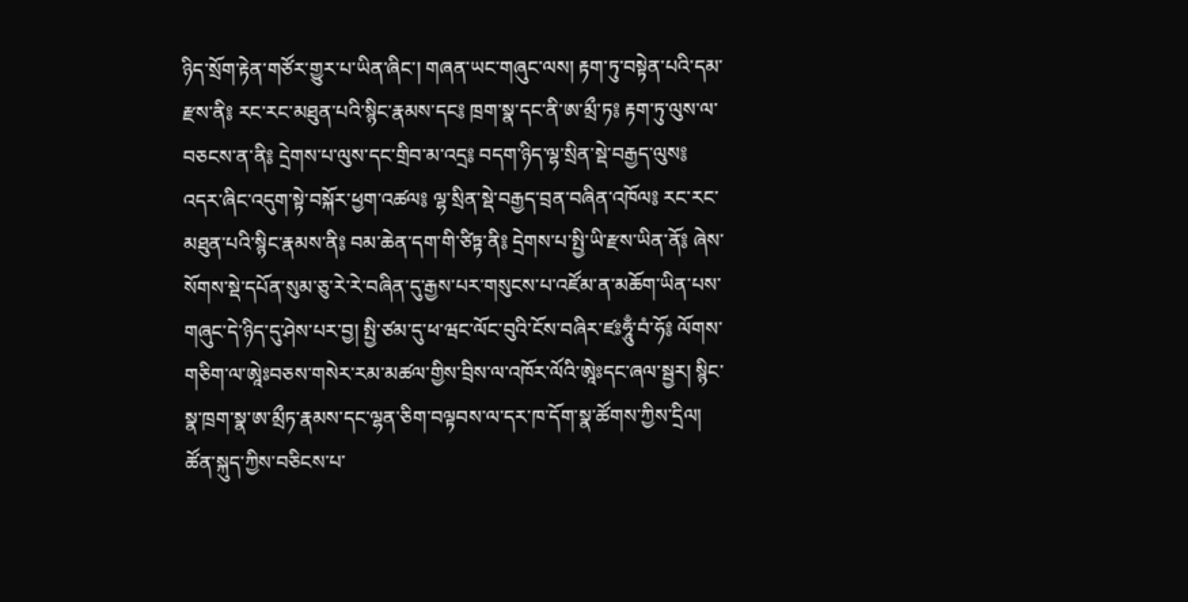ཉིད་སྲོག་རྟེན་གཙོར་གྱུར་པ་ཡིན་ཞིང་། གཞན་ཡང་གཞུང་ལས། རྟག་ཏུ་བསྟེན་པའི་དམ་རྫས་ནི༔ རང་རང་མཐུན་པའི་སྙིང་རྣམས་དང༔ ཁྲག་སྣ་དང་ནི་ཨ་མྲྀ་ཏ༔ རྟག་ཏུ་ལུས་ལ་བཅངས་ན་ནི༔ དྲེགས་པ་ལུས་དང་གྲིབ་མ་འདྲ༔ བདག་ཉིད་ལྷ་སྲིན་སྡེ་བརྒྱད་ལུས༔ འདར་ཞིང་འདུག་སྟེ་བསྐོར་ཕྱག་འཚལ༔ ལྷ་སྲིན་སྡེ་བརྒྱད་བྲན་བཞིན་འཁོལ༔ རང་རང་མཐུན་པའི་སྙིང་རྣམས་ནི༔ བམ་ཆེན་དག་གི་ཙིཏྟ་ནི༔ དྲེགས་པ་སྤྱི་ཡི་རྫས་ཡིན་ནོ༔ ཞེས་སོགས་སྡེ་དཔོན་སུམ་ཅུ་རེ་རེ་བཞིན་དུ་རྒྱས་པར་གསུངས་པ་འཛོམ་ན་མཆོག་ཡིན་པས་གཞུང་དེ་ཉིད་དུ་ཤེས་པར་བྱ། སྤྱི་ཙམ་དུ་ཕ་ཝང་ལོང་བུའི་ངོས་བཞིར་ཛཿཧཱུྃ་བཾ་ཧོ༔ ལོགས་གཅིག་ལ་ཨཱེཿབཅས་གསེར་རམ་མཚལ་གྱིས་བྲིས་ལ་འཁོར་ལོའི་ཨཱེཿདང་ཞལ་སྦྱར། སྙིང་སྣ་ཁྲག་སྣ་ཨ་མྲྀཏ་རྣམས་དང་ལྷན་ཅིག་བལྟབས་ལ་དར་ཁ་དོག་སྣ་ཚོགས་ཀྱིས་དྲིལ། ཚོན་སྐུད་ཀྱིས་བཅིངས་པ་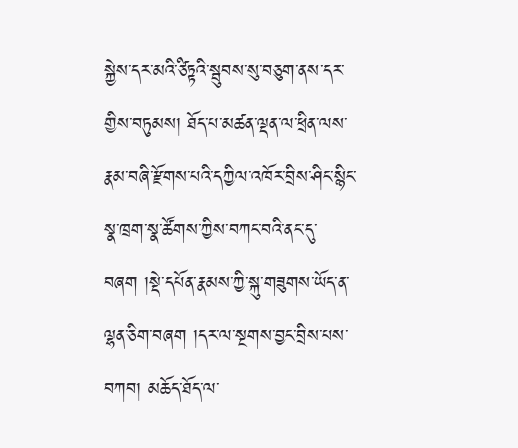སྐྱེས་དར་མའི་ཙིཏྟའི་སྦུབས་སུ་བཅུག་ནས་དར་གྱིས་བཏུམས། ཐོད་པ་མཚན་ལྡན་ལ་ཕྲིན་ལས་རྣམ་བཞི་རྫོགས་པའི་དཀྱིལ་འཁོར་བྲིས་ཤིང་སྙིང་སྣ་ཁྲག་སྣ་ཚོགས་ཀྱིས་བཀང་བའི་ནང་དུ་བཞག །སྡེ་དཔོན་རྣམས་ཀྱི་སྐུ་གཟུགས་ཡོད་ན་ལྷན་ཅིག་བཞག །དར་ལ་སྔགས་བྱང་བྲིས་པས་བཀབ། མཆོད་ཐོད་ལ་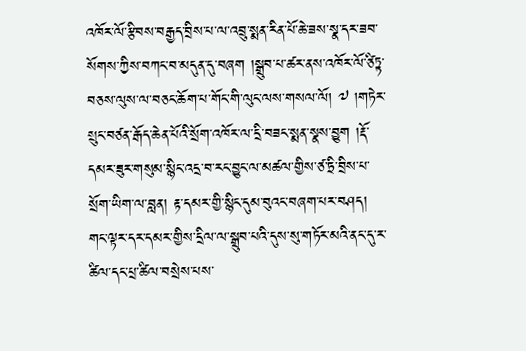འཁོར་ལོ་རྩིབས་བརྒྱད་བྲིས་པ་ལ་འབྲུ་སྨན་རིན་པོ་ཆེ་ཟས་སྣ་དར་ཟབ་སོགས་ཀྱིས་བཀང་བ་མདུན་དུ་བཞག །སྒྲུབ་པ་ཚར་ནས་འཁོར་ལོ་ཙིཏྟ་བཅས་ལུས་ལ་བཅང་ཆོག་པ་གོང་གི་ལུང་ལས་གསལ་ལོ། ༧ །གཏེར་སྲུང་བཙན་རྒོད་ཆེན་པོའི་སྲོག་འཁོར་ལ་དྲི་བཟང་སྨན་སྣས་བྱུག །རྡོ་དམར་ཟུར་གསུམ་སྙིང་འདྲ་བ་རང་བྱུང་ལ་མཚལ་གྱིས་ཙ་ཏྲི་བྲིས་པ་སྲོག་ཡིག་ལ་བླན། རྟ་དམར་གྱི་སྙིང་དུམ་བུའང་བཞག་པར་བཤད། གང་ལྟར་དར་དམར་གྱིས་དྲིལ་ལ་སྒྲུབ་པའི་དུས་སུ་གཏོར་མའི་ནང་དུ་ར་ཚིལ་དང་པྲ་ཚིལ་བསྲེས་པས་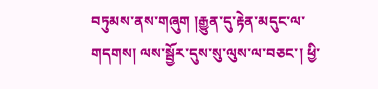བཏུམས་ནས་གཞུག །རྒྱུན་དུ་རྟེན་མདུང་ལ་གདགས། ལས་སྦྱོར་དུས་སུ་ལུས་ལ་བཅང་། ཕྱི་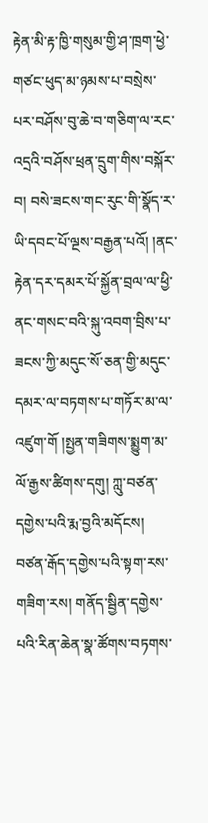རྟེན་མི་རྟ་ཁྱི་གསུམ་གྱི་ཤ་ཁྲག་ཕྱེ་གཙང་ཕུད་མ་ཉམས་པ་བསྲེས་པར་བཤོས་བུ་ཆེ་བ་གཅིག་ལ་རང་འདྲའི་བཤོས་ཕྲན་དྲུག་གིས་བསྐོར་བ། བསེ་ཟངས་གང་རུང་གི་སྣོད་ར་ཡི་དབང་པོ་ལྔས་བརྒྱན་པའོ། །ནང་རྟེན་དར་དམར་པོ་སྐྱོན་བྲལ་ལ་ཕྱི་ནང་གསང་བའི་སྐུ་འབག་བྲིས་པ་ཟངས་ཀྱི་མདུང་སོ་ཅན་གྱི་མདུང་དམར་ལ་བཏགས་པ་གཏོར་མ་ལ་འཛུག་གོ །སྤྱན་གཟིགས་སྨྱུག་མ་ལོ་རྒྱས་ཚིགས་དགུ། ཀླུ་བཙན་དགྱེས་པའི་རྨ་བྱའི་མདོངས། བཙན་རྒོད་དགྱེས་པའི་སྟག་རས་གཟིག་རས། གནོད་སྦྱིན་དགྱེས་པའི་རིན་ཆེན་སྣ་ཚོགས་བཏགས་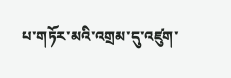པ་གཏོར་མའི་འགྲམ་དུ་འཛུག་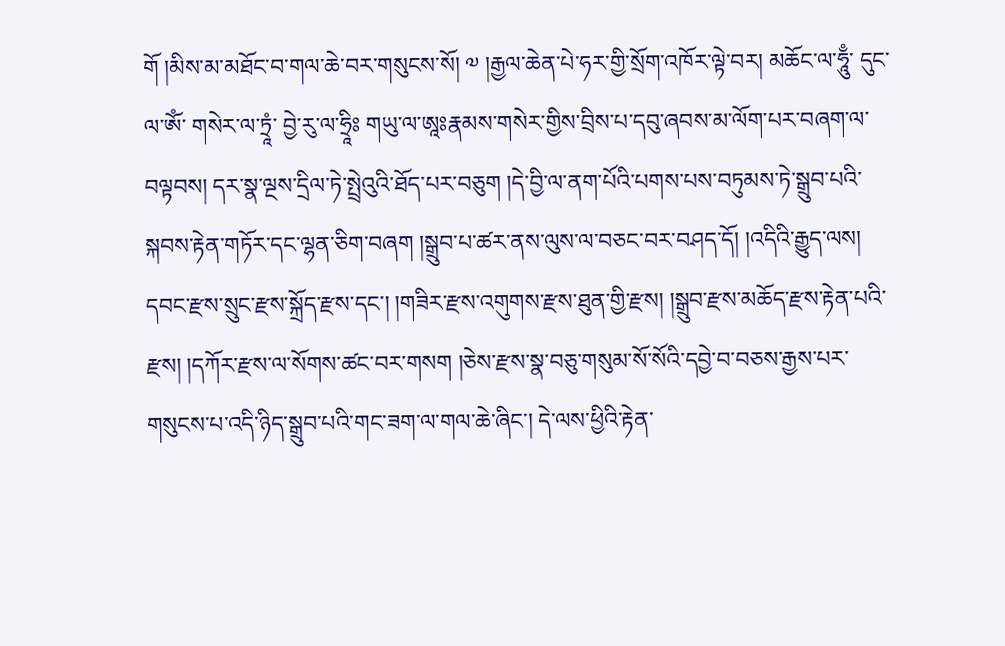གོ །མིས་མ་མཐོང་བ་གལ་ཆེ་བར་གསུངས་སོ། ༧ །རྒྱལ་ཆེན་པེ་ཧར་གྱི་སྲོག་འཁོར་ལྟེ་བར། མཆོང་ལ་ཧཱུྃ་ དུང་ལ་ཨོཾ་ གསེར་ལ་ཏྲཱཾ་ བྱེ་རུ་ལ་ཧྲཱིཿ གཡུ་ལ་ཨཱཿརྣམས་གསེར་གྱིས་བྲིས་པ་དབུ་ཞབས་མ་ལོག་པར་བཞག་ལ་བལྟབས། དར་སྣ་ལྔས་དྲིལ་ཏེ་སྤྲེའུའི་ཐོད་པར་བཅུག །དེ་བྱི་ལ་ནག་པོའི་པགས་པས་བཏུམས་ཏེ་སྒྲུབ་པའི་སྐབས་རྟེན་གཏོར་དང་ལྷན་ཅིག་བཞག །སྒྲུབ་པ་ཚར་ནས་ལུས་ལ་བཅང་བར་བཤད་དོ། །འདིའི་རྒྱུད་ལས། དབང་རྫས་སྲུང་རྫས་སྐྲོད་རྫས་དང་། །གཟིར་རྫས་འགུགས་རྫས་ཐུན་གྱི་རྫས། །སྒྲུབ་རྫས་མཆོད་རྫས་རྟེན་པའི་རྫས། །དཀོར་རྫས་ལ་སོགས་ཚང་བར་གསག །ཅེས་རྫས་སྣ་བཅུ་གསུམ་སོ་སོའི་དབྱེ་བ་བཅས་རྒྱས་པར་གསུངས་པ་འདི་ཉིད་སྒྲུབ་པའི་གང་ཟག་ལ་གལ་ཆེ་ཞིང་། དེ་ལས་ཕྱིའི་རྟེན་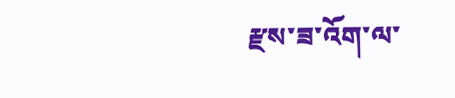རྫས་ཟ་འོག་ལ་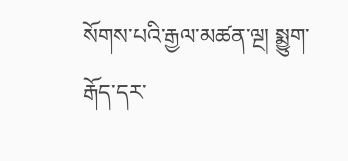སོགས་པའི་རྒྱལ་མཚན་ལྔ། སྨྱུག་རྒོད་དར་